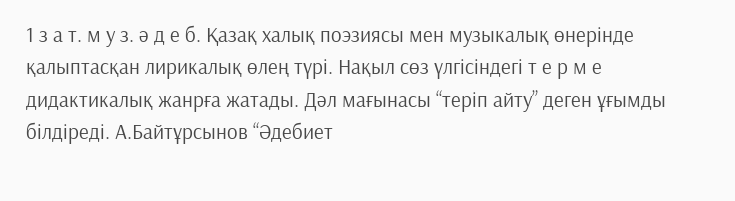1 з а т. м у з. ә д е б. Қазақ халық поэзиясы мен музыкалық өнерінде қалыптасқан лирикалық өлең түрі. Нақыл сөз үлгісіндегі т е р м е дидактикалық жанрға жатады. Дәл мағынасы “теріп айту” деген ұғымды білдіреді. А.Байтұрсынов “Әдебиет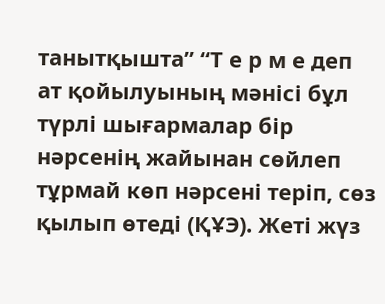танытқышта” “Т е р м е деп ат қойылуының мәнісі бұл түрлі шығармалар бір нәрсенің жайынан сөйлеп тұрмай көп нәрсені теріп, сөз қылып өтеді (ҚҰЭ). Жеті жүз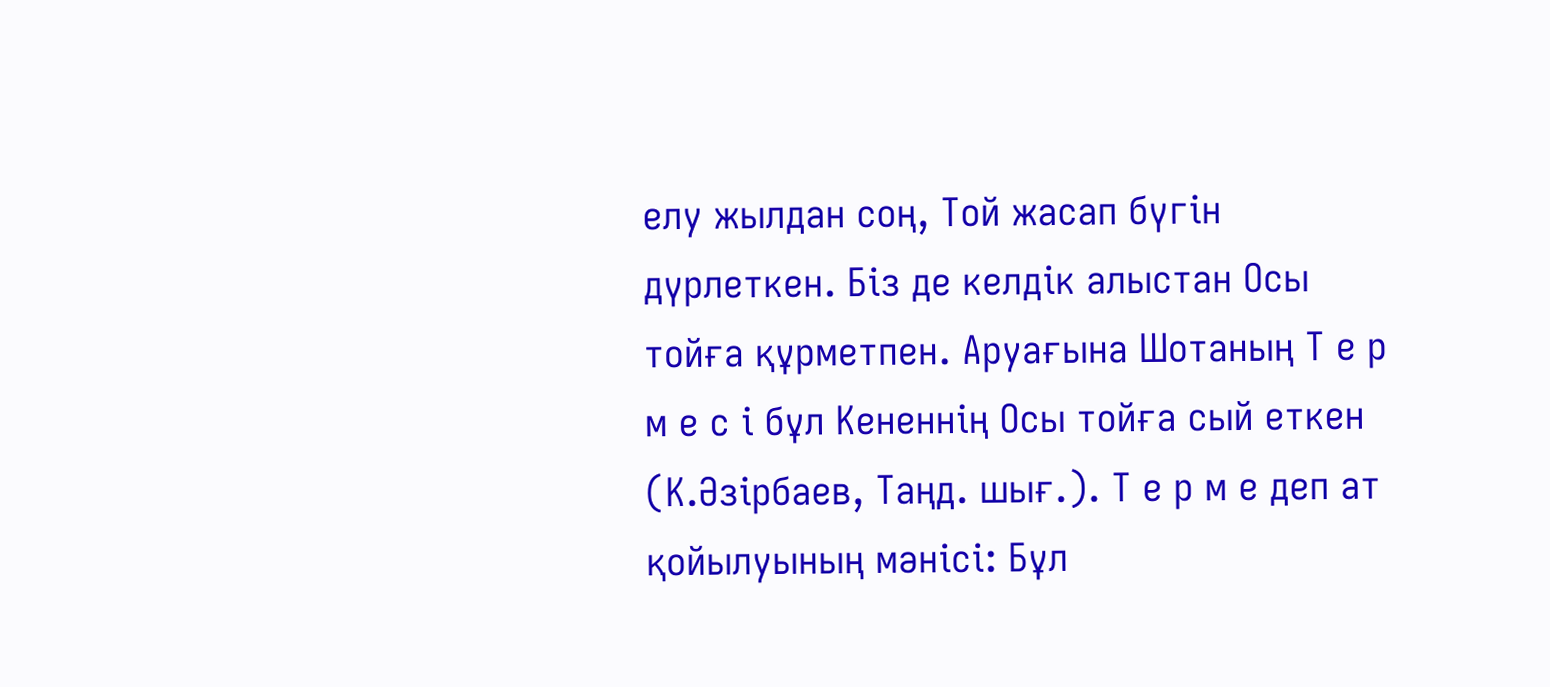елу жылдан соң, Той жасап бүгін дүрлеткен. Біз де келдік алыстан Осы тойға құрметпен. Аруағына Шотаның Т е р м е с і бұл Кененнің Осы тойға сый еткен (К.Әзірбаев, Таңд. шығ.). Т е р м е деп ат қойылуының мәнісі: Бұл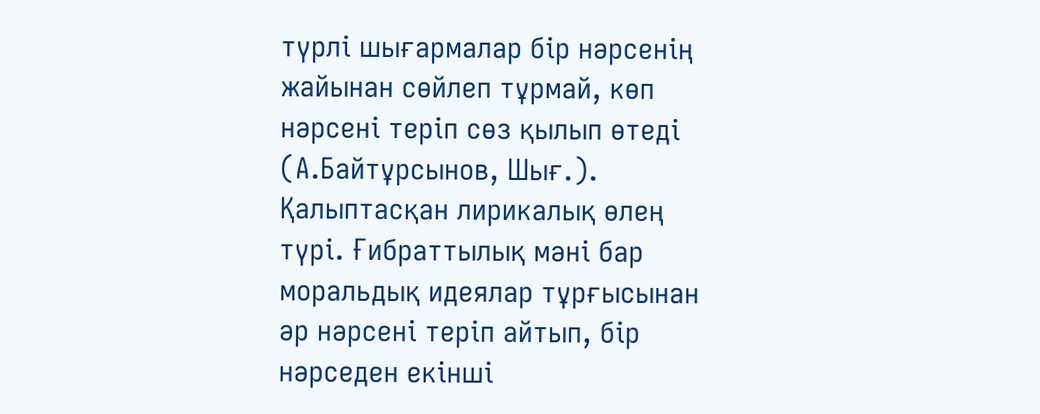түрлі шығармалар бір нәрсенің жайынан сөйлеп тұрмай, көп нәрсені теріп сөз қылып өтеді (А.Байтұрсынов, Шығ.). Қалыптасқан лирикалық өлең түрі. Ғибраттылық мәні бар моральдық идеялар тұрғысынан әр нәрсені теріп айтып, бір нәрседен екінші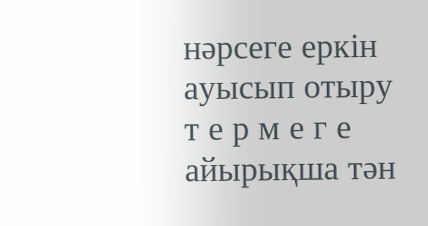нәрсеге еркін ауысып отыру т е р м е г е айырықша тән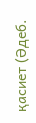қасиет (Әдеб.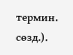термин. сөзд.).